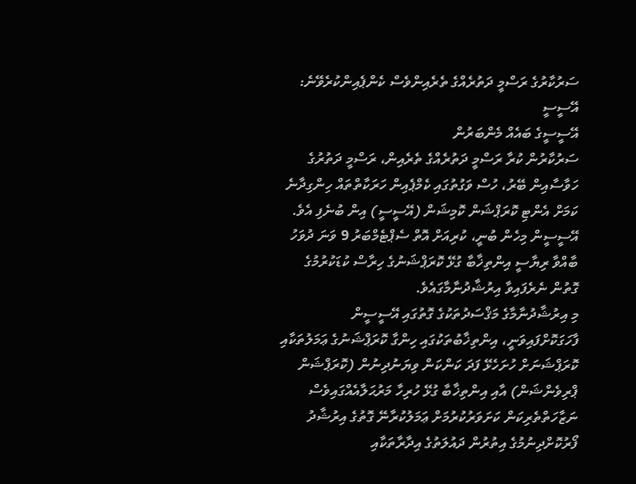ސަރުކާރުގެ ރަސްމީ ދަތުރެއްގެ ތެރެއިންވެސް ކެންޕެއިންކުރެވޭނެ: އޭސީސީ
އޭސީސީގެ ބައެއް މެންބަރުން
ސަރުކާރުން ކުރާ ރަސްމީ ދަތުރެއްގެ ތެރެއިން، ރަސްމީ ދަތުރުގެ ހަވާސާއިން ބޭރު، ހުސް ވަގުތުގައި ކެމްޕެއިން ހަރަކާތްތައް ހިންގިދާނެ ކަމަށް އެންޓި ކޮރަޕްޝަން ކޮމިޝަން (އޭސީސީ) އިން ބުނެފި އެވެ.
އޭސީސީން މިހެން ބުނީ، ކުރިއަށް އޮތް ސެޕްޓެމްބަރު 9 ވަނަ ދުވަހު ބާއްވާ ރިޔާސީ އިންތިޚާބާ ގުޅޭ ކޮރަޕްޝަނުގެ ހިރާސް ކުޑަކުރުމުގެ ގޮތުން ނެރެފައިވާ އިރުޝާދުނާމާގައެވެ.
މި އިރުޝާދުނާމާގެ މަޤްސަދުތަކުގެ ގޮތުގައި އޭސީސީން ފާހަގަކޮށްފައިވަނީ، އިންތިޚާބުތަކުގައި ހިންގާ ކޮރަޕްޝަނުގެ ޢަމަލުތަކާއި ކޮރަޕްޝަނަށް ހުށަހެޅޭ ފަދަ ކަންކަން ވިޔަނުދިނުން (ކޮރަޕްޝަން ޕްރިވެންޝަން) އާއި އިންތިޚާބާ ގުޅޭ ހުރިހާ މަރުޙަލާއެއްގައިވެސް ނަޒާހަތްތެރިކަން ކަށަވަރުކުރުމަށް ޢަމަލުކުރާނޭ ގޮތުގެ އިރުޝާދު ފޯރުކޮށްދިނުމުގެ އިތުރުން ދައުލަތުގެ އިދާރާތަކާއި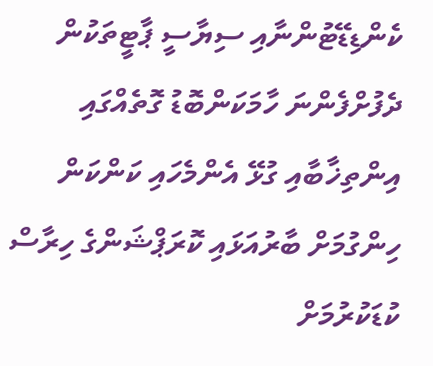ކެންޑިޑޭޓުންނާއި ސިޔާސީ ޕާޓީތަކުން ދެފުށްފެންނަ ހާމަކަންބޮޑު ގޮތެއްގައި އިންތިޚާބާއި ގުޅޭ އެންމެހައި ކަންކަން ހިންގުމަށް ބާރުއަޅައި ކޮރަޕްޝަންގެ ހިރާސް ކުޑަކުރުމަށް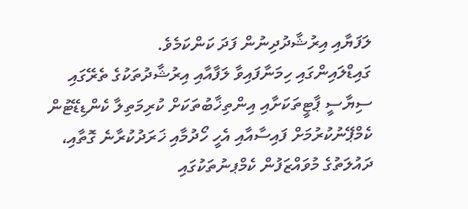ލަފަޔާއި އިރުޝާދުދިނުން ފަދަ ކަންކަމެވެ.
ގައިޑްލައިންގައި ހިމަނާފައިވާ ލަފާއާއި އިރުޝާދުތަކުގެ ތެރޭގައި ސިޔާސީ ޕާޓީތަކަށާއި އިންތިޚާބުތަކަށް ކުރިމަތިލާ ކެންޑިޑޭޓުން ކެމްޕޭނުކުރުމަށް ފައިސާއާއި އެހީ ހޯދުމާއި ޚަރަދުކުރާނެ ގޮތާއި، ދައުލަތުގެ މުވައްޒަފުން ކެމްޕނުތަކުގައި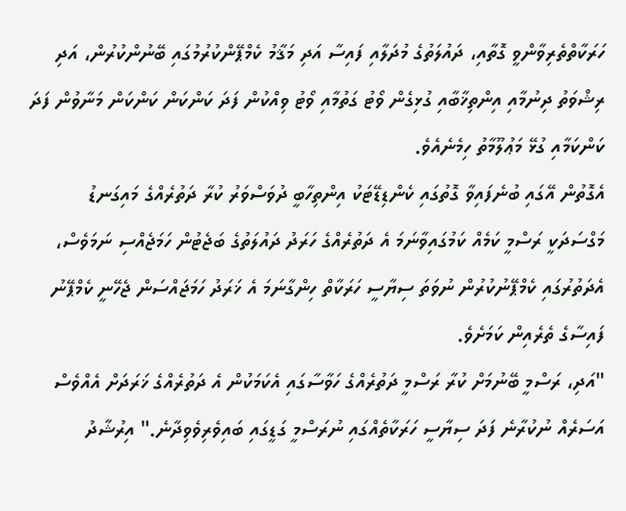ހަރަކާތްތެރިވާންވީ ގޮތާއި، ދައުލަތުގެ މުދަލާއި ފައިސާ އަދި މަޤާމު ކެމްޕޭންކުރުމުގައި ބޭނުންކުރުން، އަދި ރިޝްވަތު ދިނުމާއި އިންތިޚާބާއި ގުޅިގެން ވޯޓު ގަތުމާއި ވޯޓު ވިއްކުން ފަދަ ކަންކަން ކަންކަން މަނާވުން ފަދަ ކަންކަމާއި ގުޅޭ މަޢުލޫމާތު ހިމެނެއެވެ.
އެގޮތުން އޭގައި ބުނެފައިވާ ގޮތުގައި ކެންޑިޑޭޓަކު އިންތިހާބީ ދުވަސްވަރު ކުރާ ދަތުރެއްގެ މައިގަނޑު މަގްސަދަކީ ރަސްމީ ކަމެއް ކަމުގައިވާނަމަ އެ ދަތުރެއްގެ ހަރަދު ދައުލަތުގެ ބަޖެޓުން ހަމަޖެއްސި ނަމަވެސް، އެދަތުރުގައި ކެމްޕޭނުކުރުން ނުވަތަ ސިޔާސީ ހަރަކާތް ހިންގާނަމަ އެ ޚަރަދު ހަމަޖައްސަން ޖެހޭނީ ކެމްޕޭނު ފައިސާގެ ތެރެއިން ކަމަށެވެ.
"އަދި، ރަސްމީ ބޭނުމަށް ކުރާ ރަސްމީ ދަތުރެއްގެ ހަވާސާގައި އެކަމަކުން އެ ދަތުރެއްގެ ޚަރަދަށް އެއްވެސް އަސަރެއް ނުކުރާނެ ފަދަ ސިޔާސީ ހަރަކާތެއްގައި ނުރަސްމީ ގަޑީގައި ބައިވެރިވެވިދާނެ." އިރުޝާދު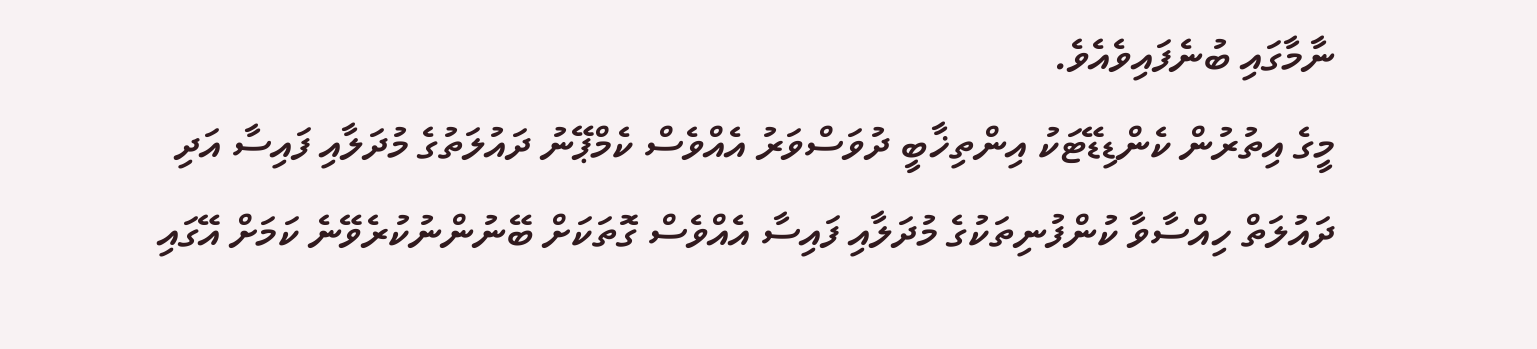ނާމާގައި ބުނެފައިވެއެވެ.
މީގެ އިތުރުން ކެންޑިޑޭޓަކު އިންތިޚާބީ ދުވަސްވަރު އެއްވެސް ކެމްޕޭނު ދައުލަތުގެ މުދަލާއި ފައިސާ އަދި ދައުލަތް ހިއްސާވާ ކުންފުނިތަކުގެ މުދަލާއި ފައިސާ އެއްވެސް ގޮތަކަށް ބޭނުންނުކުރެވޭނެ ކަމަށް އޭގައި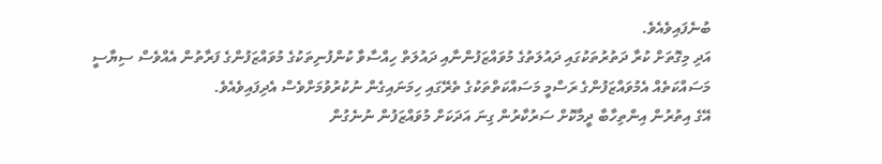ބުނެފައިވެއެވެ.
އަދި މިގޮތަށް ކުރާ ދަތުރުތަކުގައި ދައުލަތުގެ މުވައްޒަފުންނާއި ދައުލަތް ހިއްސާވާ ކުންފުނިތަކުގެ މުވައްޒަފުންގެ ފަރާތުން އެއްވެސް ސިޔާސީ މަސައްކަތެއް އެމުވައްޒަފުންގެ ރަސްމީ މަސައްކަތްތަކުގެ ތެރޭގައި ހިމަނައިގެން ނުކުރުވުމަށްވެސް އެދިފައިވެއެވެ.
އޭގެ އިތުރުން އިންތިހާބާ ދީމާކޮށް ސަރުކާރުން ގިނަ އަދަކަށް މުވައްޒަފުން ނުނެގުން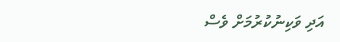އަދި ވަކިނުކުރުމަށް ވެސް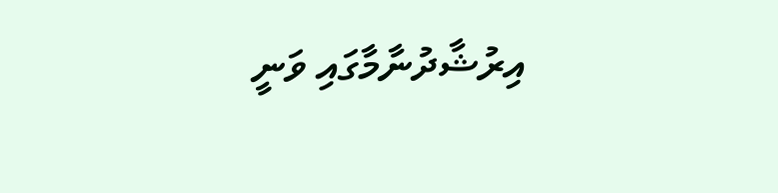އިރުޝާދުނާމާގައި ވަނީ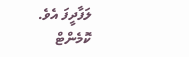ލަފާދީފަ އެވެ.
ކޮމެންޓް